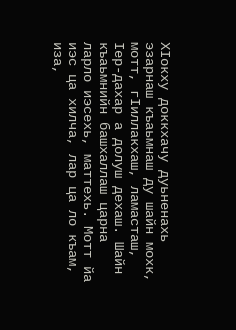ХIокху доккхачу дуьненахь эзарнаш къаьмнаш ду шайн мохк, мотт, гIиллакхаш, ламасташ, Iер-дахар а долуш дехаш. Шайн къаьмнийн башхаллаш царна ларло иэсехь, маттехь. Мотт йа иэс ца хилча, лар ца ло къам, иза,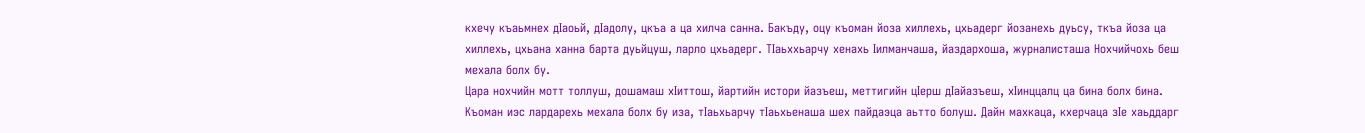кхечу къаьмнех дIаоьй, дIадолу, цкъа а ца хилча санна. Бакъду, оцу къоман йоза хиллехь, цхьадерг йозанехь дуьсу, ткъа йоза ца хиллехь, цхьана ханна барта дуьйцуш, ларло цхьадерг. ТIаьххьарчу хенахь Iилманчаша, йаздархоша, журналисташа Нохчийчохь беш мехала болх бу.
Цара нохчийн мотт толлуш, дошамаш хIиттош, йартийн истори йазъеш, меттигийн цIерш дIайазъеш, хIинццалц ца бина болх бина. Къоман иэс лардарехь мехала болх бу иза, тIаьхьарчу тIаьхьенаша шех пайдаэца аьтто болуш. Дайн махкаца, кхерчаца зIе хаьддарг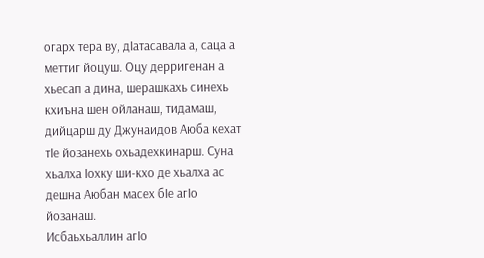огарх тера ву, дIатасавала а, саца а меттиг йоцуш. Оцу дерригенан а хьесап а дина, шерашкахь синехь кхиъна шен ойланаш, тидамаш, дийцарш ду Джунаидов Аюба кехат тIе йозанехь охьадехкинарш. Суна хьалха Iохку ши-кхо де хьалха ас дешна Аюбан масех бIе агIо йозанаш.
Исбаьхьаллин агIо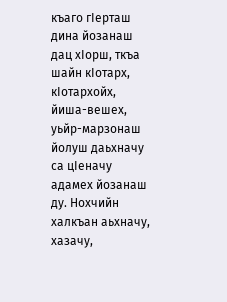къаго гIерташ дина йозанаш дац хIорш, ткъа шайн кIотарх, кIотархойх, йиша-вешех, уьйр-марзонаш йолуш даьхначу са цIеначу адамех йозанаш ду. Нохчийн халкъан аьхначу, хазачу,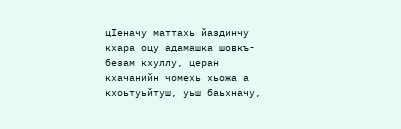цIеначу маттахь йаздинчу кхара оцу адамашка шовкъ-безам кхуллу, церан кхачанийн чомехь хьожа а кхоьтуьйтуш, уьш баьхначу,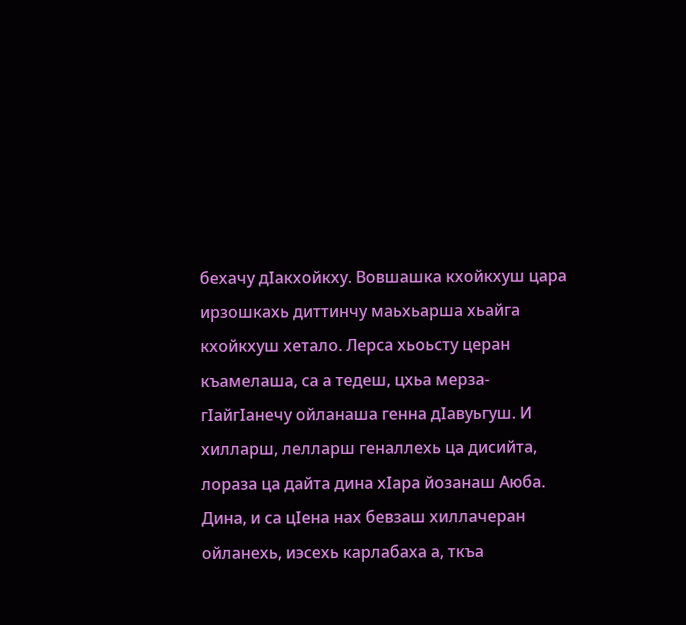бехачу дIакхойкху. Вовшашка кхойкхуш цара ирзошкахь диттинчу маьхьарша хьайга кхойкхуш хетало. Лерса хьоьсту церан къамелаша, са а тедеш, цхьа мерза-гIайгIанечу ойланаша генна дIавуьгуш. И хилларш, лелларш геналлехь ца дисийта, лораза ца дайта дина хIара йозанаш Аюба. Дина, и са цIена нах бевзаш хиллачеран ойланехь, иэсехь карлабаха а, ткъа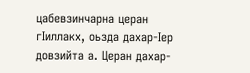цабевзинчарна церан гIиллакх, оьзда дахар-Iер довзийта а. Церан дахар-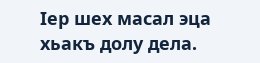Iер шех масал эца хьакъ долу дела.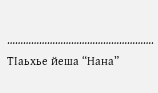……………………………………………….
ТIаьхье йеша “Нана”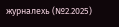журналехь (№2.2025)